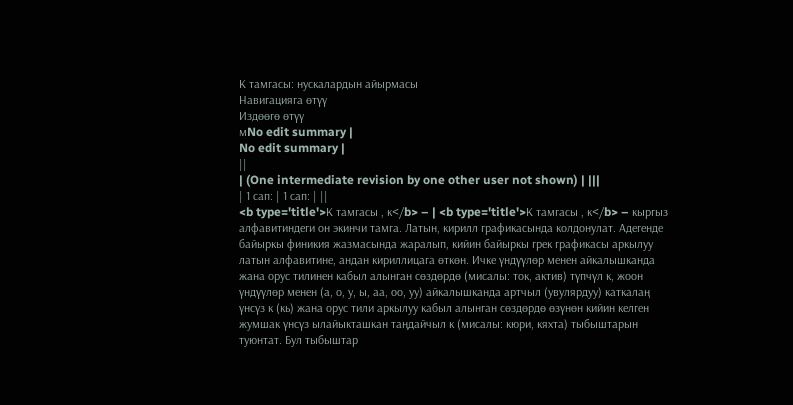К тамгасы: нускалардын айырмасы
Навигацияга өтүү
Издөөгө өтүү
мNo edit summary |
No edit summary |
||
| (One intermediate revision by one other user not shown) | |||
| 1 сап: | 1 сап: | ||
<b type='title'>К тамгасы , к</b> – | <b type='title'>К тамгасы , к</b> – кыргыз алфавитиндеги он экинчи тамга. Латын, кирилл графикасында колдонулат. Адегенде байыркы финикия жазмасында жаралып, кийин байыркы грек графикасы аркылуу латын алфавитине, андан кириллицага өткөн. Ичке үндүүлөр менен айкалышканда жана орус тилинен кабыл алынган сөздөрдө (мисалы: ток, актив) түпчүл к, жоон үндүүлөр менен (а, о, у, ы, аа, оо, уу) айкалышканда артчыл (увулярдуу) каткалаң үнсүз к (кь) жана орус тили аркылуу кабыл алынган сөздөрдө өзүнөн кийин келген жумшак үнсүз ылайыкташкан таңдайчыл к (мисалы: кюри, кяхта) тыбыштарын туюнтат. Бул тыбыштар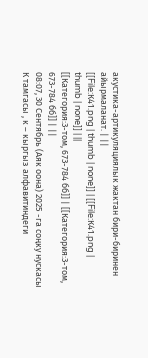акустика-артикуляциялык жактан бири-биринен айырмаланат. | ||
[[File:К41.png | thumb | none]] | [[File:К41.png | thumb | none]] | ||
[[Категория:3-том, 673-784 бб]] | [[Категория:3-том, 673-784 бб]] | ||
08:07, 30 Сентябрь (Аяк оона) 2025 -га соңку нускасы
К тамгасы , к – кыргыз алфавитиндеги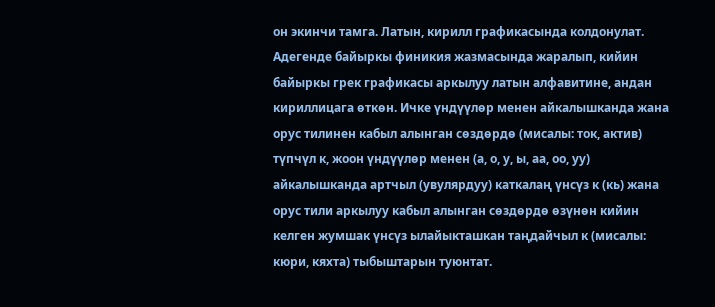он экинчи тамга. Латын, кирилл графикасында колдонулат. Адегенде байыркы финикия жазмасында жаралып, кийин байыркы грек графикасы аркылуу латын алфавитине, андан кириллицага өткөн. Ичке үндүүлөр менен айкалышканда жана орус тилинен кабыл алынган сөздөрдө (мисалы: ток, актив) түпчүл к, жоон үндүүлөр менен (а, о, у, ы, аа, оо, уу) айкалышканда артчыл (увулярдуу) каткалаң үнсүз к (кь) жана орус тили аркылуу кабыл алынган сөздөрдө өзүнөн кийин келген жумшак үнсүз ылайыкташкан таңдайчыл к (мисалы: кюри, кяхта) тыбыштарын туюнтат.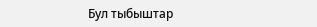Бул тыбыштар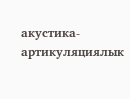акустика-артикуляциялык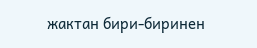жактан бири-биринен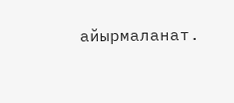айырмаланат.